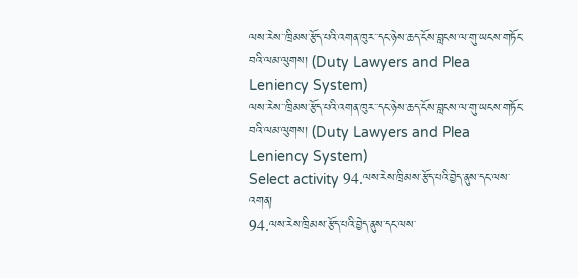ལས་རེས་་ཁྲིམས་རྩོད་པའི་འགན་ཁུར་་དང་ཉེས་ཆད་ངོས་བླངས་ལ་གུ་ཡངས་གཏོང་བའི་ལམ་ལུགས། (Duty Lawyers and Plea Leniency System)
ལས་རེས་་ཁྲིམས་རྩོད་པའི་འགན་ཁུར་་དང་ཉེས་ཆད་ངོས་བླངས་ལ་གུ་ཡངས་གཏོང་བའི་ལམ་ལུགས། (Duty Lawyers and Plea Leniency System)
Select activity 94.ལས་རེས་ཁྲིམས་རྩོད་པའི་བྱེད་ནུས་དང་ལས་འགན།
94.ལས་རེས་ཁྲིམས་རྩོད་པའི་བྱེད་ནུས་དང་ལས་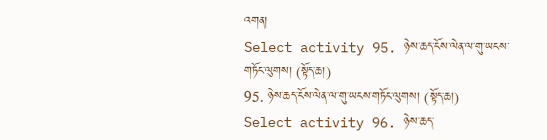འགན།
Select activity 95. ཉེས་ཆད་ངོས་ལེན་ལ་གུ་ཡངས་གཏོང་ལུགས། (སྟོད་ཆ།)
95. ཉེས་ཆད་ངོས་ལེན་ལ་གུ་ཡངས་གཏོང་ལུགས། (སྟོད་ཆ།)
Select activity 96. ཉེས་ཆད་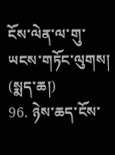ངོས་ལེན་ལ་གུ་ཡངས་གཏོང་ལུགས། (སྨད་ཆ།)
96. ཉེས་ཆད་ངོས་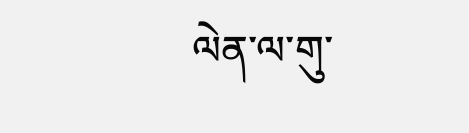ལེན་ལ་གུ་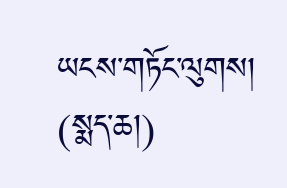ཡངས་གཏོང་ལུགས། (སྨད་ཆ།)